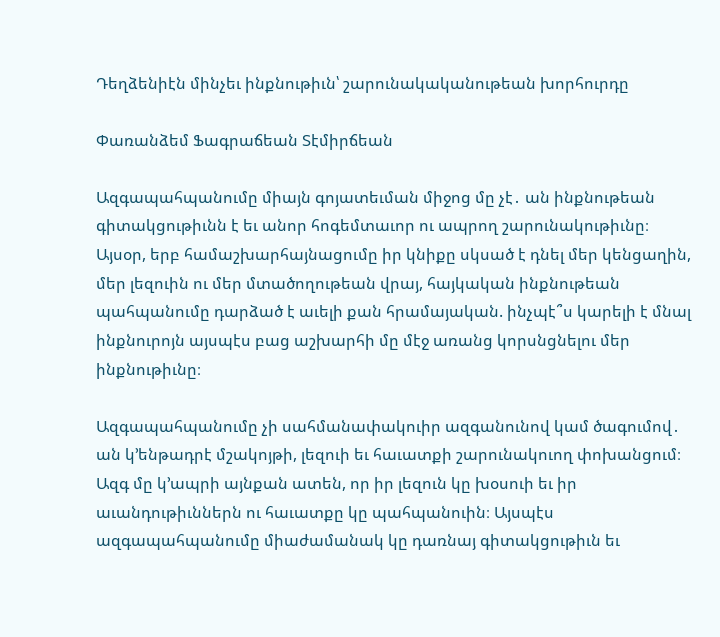Դեղձենիէն մինչեւ ինքնութիւն՝ շարունակականութեան խորհուրդը

Փառանձեմ Ֆագրաճեան Տէմիրճեան

Ազգապահպանումը միայն գոյատեւման միջոց մը չէ․ ան ինքնութեան գիտակցութիւնն է եւ անոր հոգեմտաւոր ու ապրող շարունակութիւնը։ Այսօր, երբ համաշխարհայնացումը իր կնիքը սկսած է դնել մեր կենցաղին, մեր լեզուին ու մեր մտածողութեան վրայ, հայկական ինքնութեան պահպանումը դարձած է աւելի քան հրամայական. ինչպէ՞ս կարելի է մնալ ինքնուրոյն այսպէս բաց աշխարհի մը մէջ առանց կորսնցնելու մեր ինքնութիւնը։

Ազգապահպանումը չի սահմանափակուիր ազգանունով կամ ծագումով․ ան կ’ենթադրէ մշակոյթի, լեզուի եւ հաւատքի շարունակուող փոխանցում։ Ազգ մը կ’ապրի այնքան ատեն, որ իր լեզուն կը խօսուի եւ իր աւանդութիւններն ու հաւատքը կը պահպանուին։ Այսպէս ազգապահպանումը միաժամանակ կը դառնայ գիտակցութիւն եւ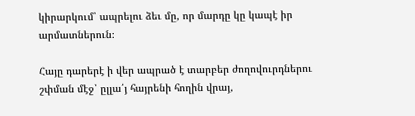կիրարկում՝ ապրելու ձեւ մը, որ մարդը կը կապէ իր արմատներուն։

Հայը դարերէ ի վեր ապրած է տարբեր ժողովուրդներու շփման մէջ՝ ըլլա՛յ հայրենի հողին վրայ,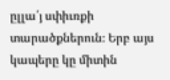ըլլա՛յ սփիւռքի տարածքներուն։ Երբ այս կապերը կը միտին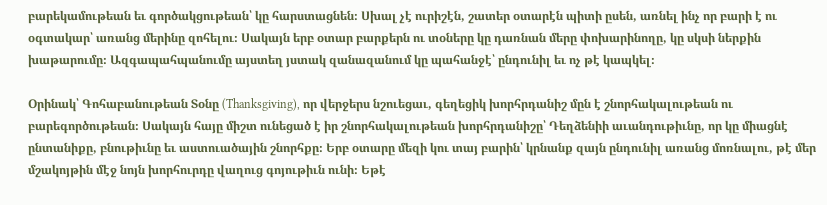բարեկամութեան եւ գործակցութեան՝ կը հարստացնեն։ Սխալ չէ ուրիշէն, շատեր օտարէն պիտի ըսեն, առնել ինչ որ բարի է ու օգտակար՝ առանց մերինը զոհելու։ Սակայն երբ օտար բարքերն ու տօները կը դառնան մերը փոխարինողը, կը սկսի ներքին խաթարումը։ Ազգապահպանումը այստեղ յստակ զանազանում կը պահանջէ՝ ընդունիլ եւ ոչ թէ կապկել։

Օրինակ՝ Գոհաբանութեան Տօնը (Thanksgiving), որ վերջերս նշուեցաւ, գեղեցիկ խորհրդանիշ մըն է շնորհակալութեան ու բարեգործութեան։ Սակայն հայը միշտ ունեցած է իր շնորհակալութեան խորհրդանիշը՝ Դեղձենիի աւանդութիւնը, որ կը միացնէ ընտանիքը, բնութիւնը եւ աստուածային շնորհքը։ Երբ օտարը մեզի կու տայ բարին՝ կրնանք զայն ընդունիլ առանց մոռնալու, թէ մեր մշակոյթին մէջ նոյն խորհուրդը վաղուց գոյութիւն ունի։ Եթէ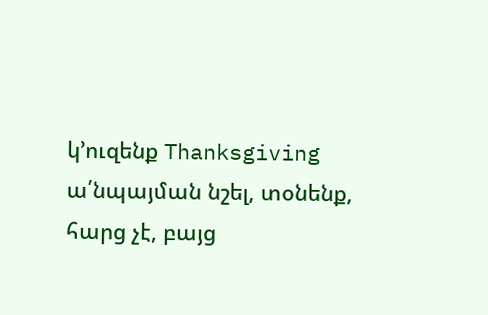կ’ուզենք Thanksgiving ա՛նպայման նշել, տօնենք, հարց չէ, բայց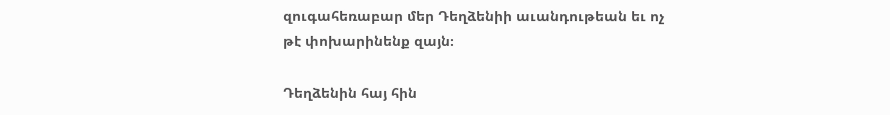զուգահեռաբար մեր Դեղձենիի աւանդութեան եւ ոչ թէ փոխարինենք զայն։

Դեղձենին հայ հին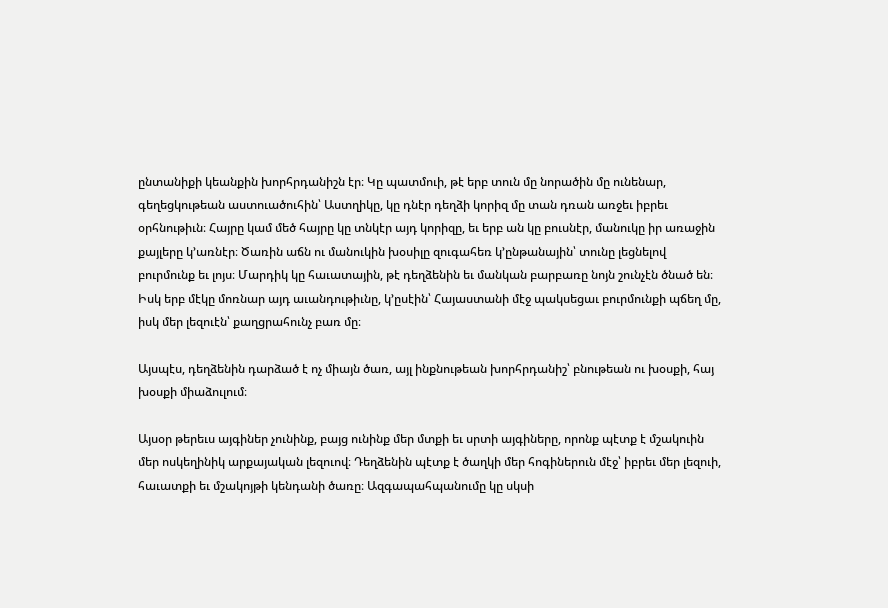ընտանիքի կեանքին խորհրդանիշն էր։ Կը պատմուի, թէ երբ տուն մը նորածին մը ունենար, գեղեցկութեան աստուածուհին՝ Աստղիկը, կը դնէր դեղձի կորիզ մը տան դռան առջեւ իբրեւ օրհնութիւն։ Հայրը կամ մեծ հայրը կը տնկէր այդ կորիզը, եւ երբ ան կը բուսնէր, մանուկը իր առաջին քայլերը կ’առնէր։ Ծառին աճն ու մանուկին խօսիլը զուգահեռ կ’ընթանային՝ տունը լեցնելով բուրմունք եւ լոյս։ Մարդիկ կը հաւատային, թէ դեղձենին եւ մանկան բարբառը նոյն շունչէն ծնած են։ Իսկ երբ մէկը մոռնար այդ աւանդութիւնը, կ’ըսէին՝ Հայաստանի մէջ պակսեցաւ բուրմունքի պճեղ մը, իսկ մեր լեզուէն՝ քաղցրահունչ բառ մը։

Այսպէս, դեղձենին դարձած է ոչ միայն ծառ, այլ ինքնութեան խորհրդանիշ՝ բնութեան ու խօսքի, հայ խօսքի միաձուլում։

Այսօր թերեւս այգիներ չունինք, բայց ունինք մեր մտքի եւ սրտի այգիները, որոնք պէտք է մշակուին մեր ոսկեղինիկ արքայական լեզուով։ Դեղձենին պէտք է ծաղկի մեր հոգիներուն մէջ՝ իբրեւ մեր լեզուի, հաւատքի եւ մշակոյթի կենդանի ծառը։ Ազգապահպանումը կը սկսի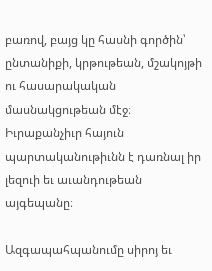բառով, բայց կը հասնի գործին՝ ընտանիքի, կրթութեան, մշակոյթի ու հասարակական մասնակցութեան մէջ։ Իւրաքանչիւր հայուն պարտականութիւնն է դառնալ իր լեզուի եւ աւանդութեան այգեպանը։

Ազգապահպանումը սիրոյ եւ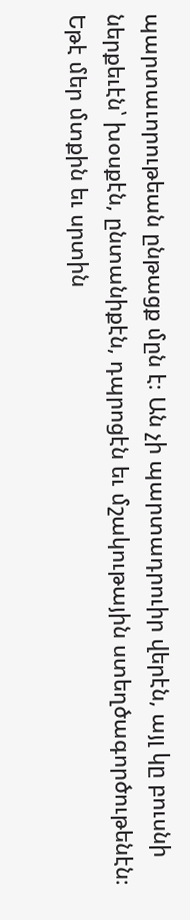պարտաւորութեան ընթացք մըն է։ Ան չի պարտադրուիր վերէն, այլ կը բուսնի ներքեւէն՝ խօսքէն, ընտանիքէն, դպրոցէն եւ մշակութային ստեղծագործութենէն։ Եթէ մեր մտքին եւ սրտին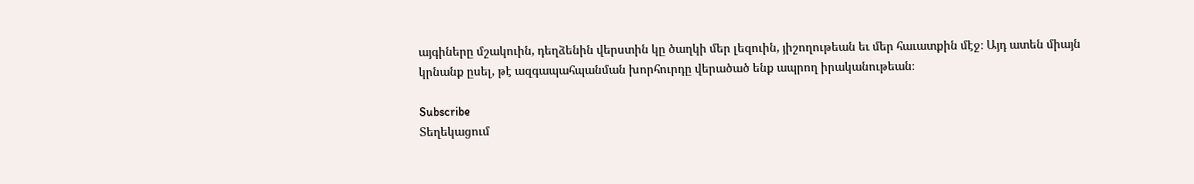այգիները մշակուին, դեղձենին վերստին կը ծաղկի մեր լեզուին, յիշողութեան եւ մեր հաւատքին մէջ։ Այդ ատեն միայն կրնանք ըսել, թէ ազգապահպանման խորհուրդը վերածած ենք ապրող իրականութեան։

Subscribe
Տեղեկացում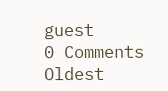guest
0 Comments
Oldest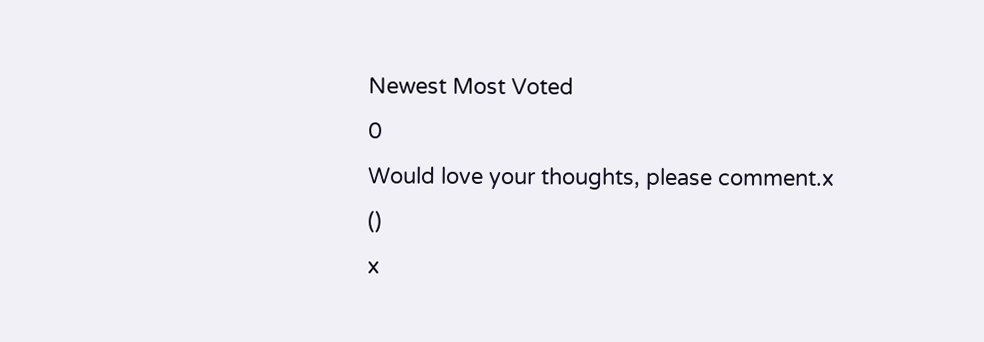Newest Most Voted
0
Would love your thoughts, please comment.x
()
x